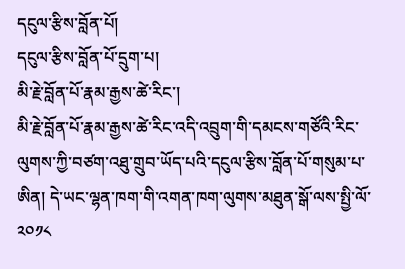དངུལ་རྩིས་བློན་པོ།
དངུལ་རྩིས་བློན་པོ་དྲུག་པ།
མི་རྗེ་བློན་པོ་རྣམ་རྒྱས་ཚེ་རིང་།
མི་རྗེ་བློན་པོ་རྣམ་རྒྱས་ཚེ་རིང་འདི་འབྲུག་གི་དམངས་གཙོའི་རིང་ལུགས་ཀྱི་བཙག་འཐུ་གྲུབ་ཡོད་པའི་དངུལ་རྩིས་བློན་པོ་གསུམ་པ་ཨིན། དེ་ཡང་ལྷན་ཁག་གི་འགན་ཁག་ལུགས་མཐུན་སྒོ་ལས་སྤྱི་ལོ་༢༠༡༨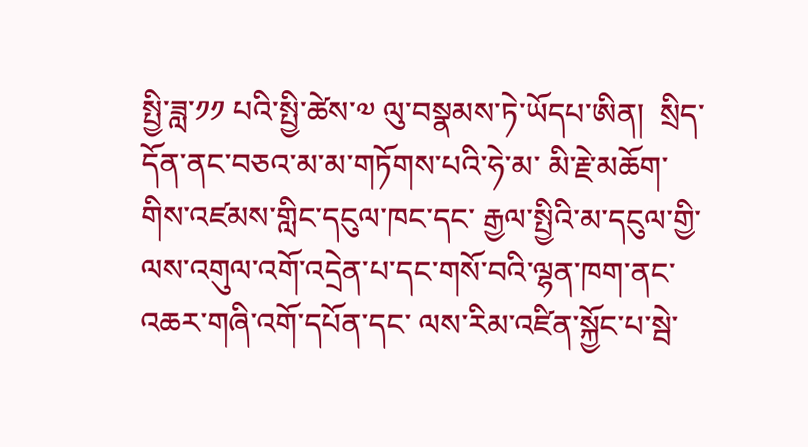སྤྱི་ཟླ་༡༡ པའི་སྤྱི་ཚེས་༧ ལུ་བསྣམས་ཏེ་ཡོདཔ་ཨིན།  སྲིད་དོན་ནང་བཅའ་མ་མ་གཏོགས་པའི་ཧེ་མ་ མི་རྗེ་མཆོག་གིས་འཛམས་གླིང་དངུལ་ཁང་དང་ རྒྱལ་སྤྱིའི་མ་དངུལ་གྱི་ལས་འགུལ་འགོ་འདྲེན་པ་དང་གསོ་བའི་ལྷན་ཁག་ནང་ འཆར་གཞི་འགོ་དཔོན་དང་ ལས་རིམ་འཛིན་སྐྱོང་པ་སྦེ་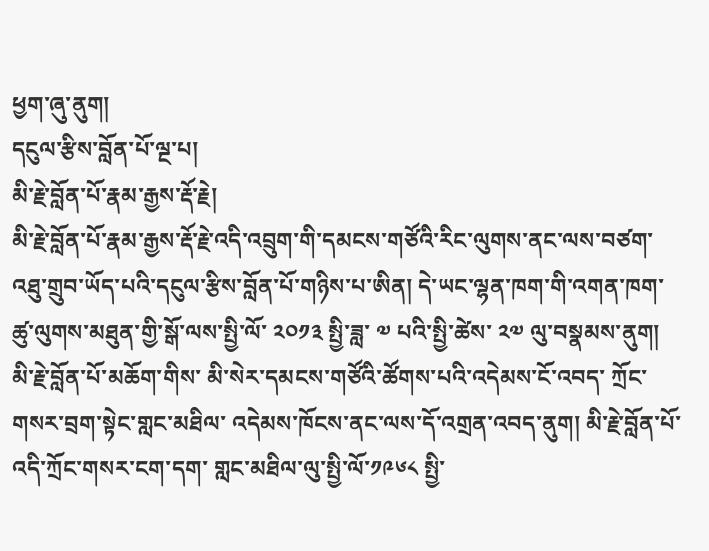ཕྱག་ཞུ་ནུག།
དངུལ་རྩིས་བློན་པོ་ལྔ་པ།
མི་རྗེ་བློན་པོ་རྣམ་རྒྱས་རྡོ་རྗེ།
མི་རྗེ་བློན་པོ་རྣམ་རྒྱས་རྡོ་རྗེ་འདི་འབྲུག་གི་དམངས་གཙོའི་རིང་ལུགས་ནང་ལས་བཙག་འཐུ་གྲུབ་ཡོད་པའི་དངུལ་རྩིས་བློན་པོ་གཉིས་པ་ཨིན། དེ་ཡང་ལྷན་ཁག་གི་འགན་ཁག་ཚུ་ལུགས་མཐུན་གྱི་སྒོ་ལས་སྤྱི་ལོ་ ༢༠༡༣ སྤྱི་ཟླ་ ༧ པའི་སྤྱི་ཚེས་ ༢༧ ལུ་བསྣམས་ནུག། མི་རྗེ་བློན་པོ་མཆོག་གིས་ མི་སེར་དམངས་གཙོའི་ཚོགས་པའི་འདེམས་ངོ་འབད་ ཀྲོང་གསར་བྲག་སྟེང་གླང་མཐིལ་ འདེམས་ཁོངས་ནང་ལས་དོ་འགྲན་འབད་ནུག། མི་རྗེ་བློན་པོ་འདི་ཀྲོང་གསར་ངག་དག་ གླང་མཐིལ་ལུ་སྤྱི་ལོ་༡༩༦༨ སྤྱི་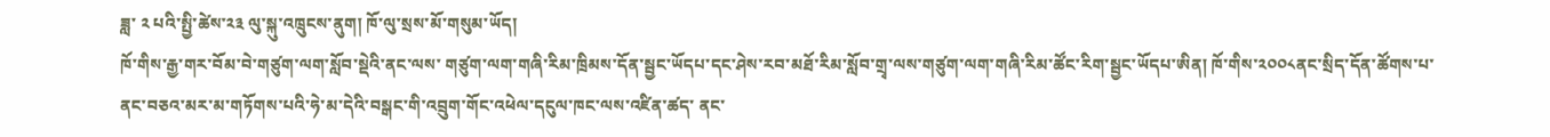ཟླ་ ༢ པའི་སྤྱི་ཚེས་༢༣ ལུ་སྐུ་འཁྲུངས་ནུག། ཁོ་ལུ་སྲས་མོ་གསུམ་ཡོད།
ཁོ་གིས་རྒྱ་གར་བོམ་བེ་གཙུག་ལག་སློབ་སྡེའི་ནང་ལས་ གཙུག་ལག་གཞི་རིམ་ཁྲིམས་དོན་སྦྱང་ཡོདཔ་དང་ཤེས་རབ་མཐོ་རིམ་སློབ་གྲྭ་ལས་གཙུག་ལག་གཞི་རིམ་ཚོང་རིག་སྦྱང་ཡོདཔ་ཨིན། ཁོ་གིས་༢༠༠༨ནང་སྲིད་དོན་ཚོགས་པ་ནང་བཅའ་མར་མ་གཏོགས་པའི་ཧེ་མ་དེའི་བསྒང་གི་འབྲུག་གོང་འཕེལ་དངུལ་ཁང་ལས་འཛིན་ཚད་ ནང་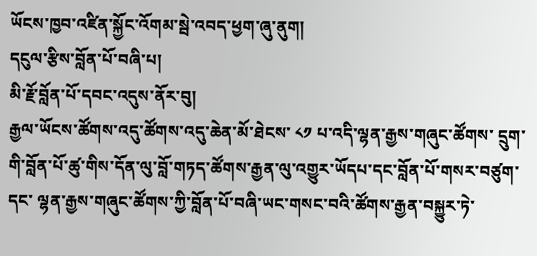ཡོངས་ཁྱབ་འཛིན་སྐྱོང་འོགམ་སྦེ་འབད་ཕྱག་ཞུ་ནུག།
དངུལ་རྩིས་བློན་པོ་བཞི་པ།
མི་རྗོ་བློན་པོ་དབང་འདུས་ནོར་བུ།
རྒྱལ་ཡོངས་ཚོགས་འདུ་ཚོགས་འདུ་ཆེན་མོ་ཐེངས་ ༨༡ པ་འདི་ལྷན་རྒྱས་གཞུང་ཚོགས་ དྲུག་གི་བློན་པོ་ཚུ་གིས་དོན་ལུ་བློ་གཏད་ཚོགས་རྒྱན་ལུ་འགྱུར་ཡོདཔ་དང་བློན་པོ་གསར་བཙུག་དང་ ལྷན་རྒྱས་གཞུང་ཚོགས་ཀྱི་བློན་པོ་བཞི་ཡང་གསང་བའི་ཚོགས་རྒྱན་བསྐྱུར་ཏེ་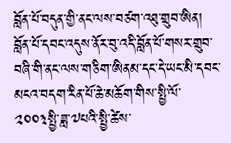བློན་པོ་བདུན་གྱི་ནང་ལས་བཙག་འཐུ་གྲུབ་ཨིན། བློན་པོ་དབང་འདུས་ནོར་བུ་འདི་བློན་པོ་གསར་གྲུབ་བཞི་གི་ནང་ལས་གཅིག་ཨིནམ་དང་དེ་ཡང་མི་དབང་མངའ་བདག་རིན་པོ་ཆེ་མཆོག་གིས་སྤྱི་ལོ་༢༠༠༣སྤྱི་ཟླ་༧པའི་སྤྱི་ཚེས་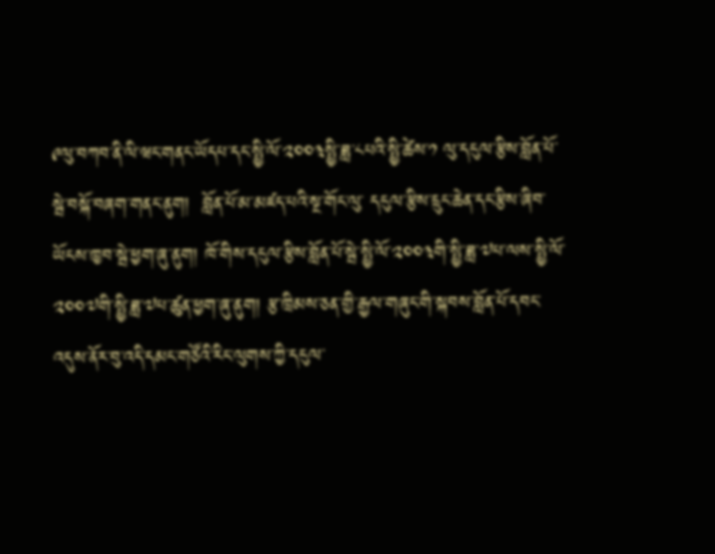༩ལུ་བཀབ་ནི་ལི་ཝང་གནང་ཡོདཔ་དང་སྤྱི་ལོ་༢༠༠༣སྤྱི་ཟླ་༨པའི་སྤྱི་ཚེས་༡ ལུ་དངུལ་རྩིས་བློན་པོ་སྦེ་བསྐོ་བཞག་གནང་ནུག།  བློན་པོ་མ་མཛད་པའི་སྔ་གོང་ལུ་ དངུལ་རྩིས་དྲུང་ཆེན་དང་རྩིས་ཞིབ་ཡོངས་ཁྱབ་སྦེ་ཕྱག་ཞུ་ནུག། ཁོ་གིས་དངུལ་རྩིས་བློན་པོ་སྦེ་སྤྱི་ལོ་༢༠༠༣གི་སྤྱི་ཟླ་༧པ་ལས་སྤྱི་ལོ་༢༠༠༧གི་སྤྱི་ཟླ་༧པ་ཚུན་ཕྱག་ཞུ་ནུག། རྩ་ཁྲིམས་ཅན་གྱི་རྒྱལ་གཞུང་གི་སྐབས་བློན་པོ་དབང་འདུས་ནོར་བུ་འདི་དམང་གཙོའི་རིང་ལུགས་ཀྱི་དངུལ་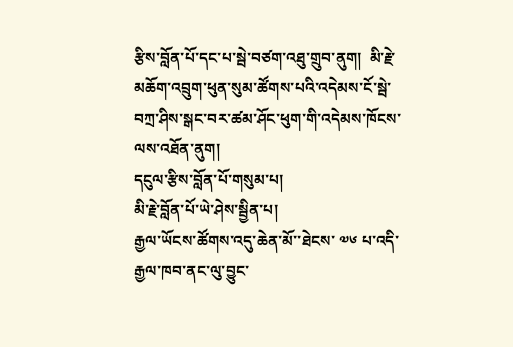རྩིས་བློན་པོ་དང་པ་སྦེ་བཙག་འཐུ་གྲུབ་ནུག།  མི་རྗེ་མཆོག་འབྲུག་ཕུན་སུམ་ཚོགས་པའི་འདེམས་ངོ་སྦེ་བཀྲ་ཤིས་སྒང་བར་ཚམ་ཤོང་ཕུག་གི་འདེམས་ཁོངས་ལས་འཐོན་ནུག།
དངུལ་རྩིས་བློན་པོ་གསུམ་པ།
མི་རྗེ་བློན་པོ་ཡེ་ཤེས་སྦྱིན་པ།
རྒྱལ་ཡོངས་ཚོགས་འདུ་ཆེན་མོ་་ཐེངས་ ༧༦ པ་འདི་རྒྱལ་ཁབ་ནང་ལུ་བྱུང་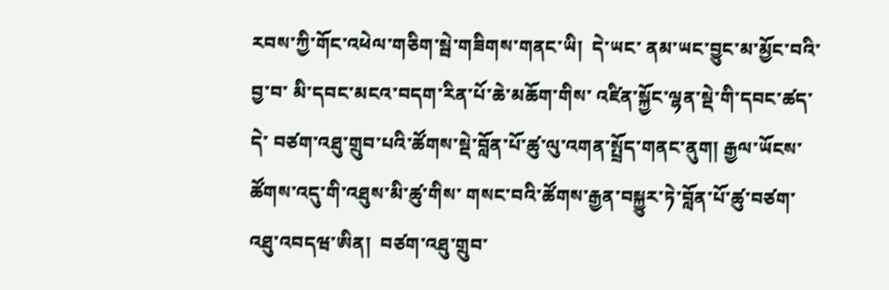རབས་ཀྱི་གོང་འཕེལ་གཅིག་སྦེ་གཟིགས་གནང་ཡི།  དེ་ཡང་ ནམ་ཡང་བྱུང་མ་མྱོང་བའི་བྱ་བ་ མི་དབང་མངའ་བདག་རིན་པོ་ཆེ་མཆོག་གིས་ འཛིན་སྐྱོང་ལྷན་སྡེ་གི་དབང་ཚད་དེ་ བཙག་འཐུ་གྲུབ་པའི་ཚོགས་སྡེ་བློན་པོ་ཚུ་ལུ་འགན་སྤྲོད་གནང་ནུག། རྒྱལ་ཡོངས་ཚོགས་འདུ་གི་འཐུས་མི་ཚུ་གིས་ གསང་བའི་ཚོགས་རྒྱན་བསྐྱུར་ཏེ་བློན་པོ་ཚུ་བཙག་འཐུ་འབདཝ་ཨིན།  བཙག་འཐུ་གྲུབ་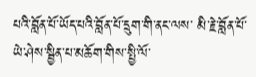པའི་བློན་པོ་ཡོད་པའི་བློན་པོ་དྲུག་གི་ནང་ལས་ མི་རྗེ་བློན་པོ་ཡེ་ཤེས་སྦྱིན་པ་མཆོག་གིས་སྤྱི་ལོ་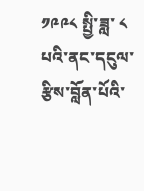༡༩༩༨ སྤྱི་ཟླ་ ༨ པའི་ནང་དངུལ་རྩིས་བློན་པོའི་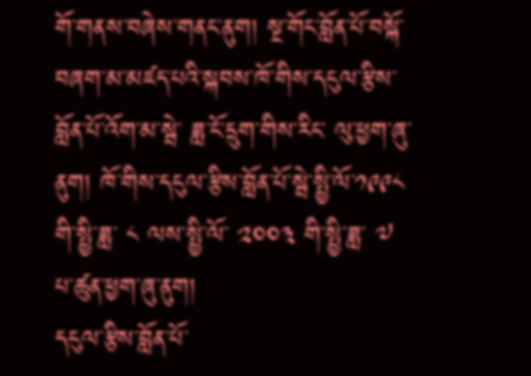གོ་གནས་བཞེས་གནང་ནུག། སྔ་གོང་བློན་པོ་བསྐོ་བཞག་མ་མཛད་པའི་སྐབས་ཁོ་གིས་དངུལ་རྩིས་བློན་པོ་འོག་མ་སྦེ་ ཟླ་ངོ་དྲུག་གིས་རིང་ ལུ་ཕྱག་ཞུ་ནུག། ཁོ་གིས་དངུལ་རྩིས་བློན་པོ་སྦེ་སྤྱི་ལོ་༡༩༩༨ གི་སྤྱི་ཟླ་ ༨ ལས་སྤྱི་ལོ་ ༢༠༠༣ གི་སྤྱི་ཟླ་ ༧ པ་ཚུན་ཕྱག་ཞུ་ནུག།
དངུལ་རྩིས་བློན་པོ་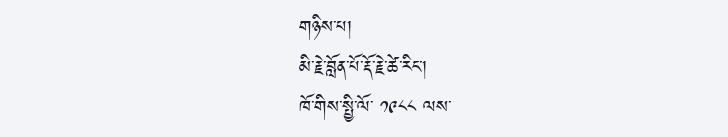གཉིས་པ།
མི་རྗེ་བློན་པོ་རྡོ་རྗེ་ཚེ་རིང་།
ཁོ་གིས་སྤྱི་ལོ་ ༡༩༨༨ ལས་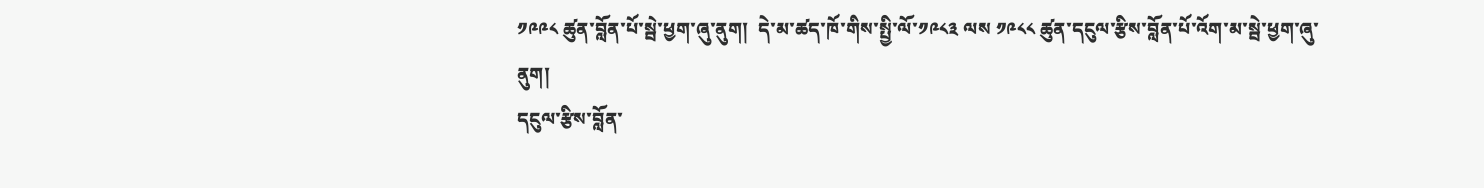༡༩༩༨ ཚུན་བློན་པོ་སྦེ་ཕྱག་ཞུ་ནུག།  དེ་མ་ཚད་ཁོ་གིས་སྤྱི་ལོ་༡༩༨༣ ལས ༡༩༨༨ ཚུན་དངུལ་རྩིས་བློན་པོ་འོག་མ་སྦེ་ཕྱག་ཞུ་ནུག།
དངུལ་རྩིས་བློན་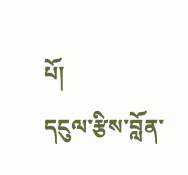པོ།
དངུལ་རྩིས་བློན་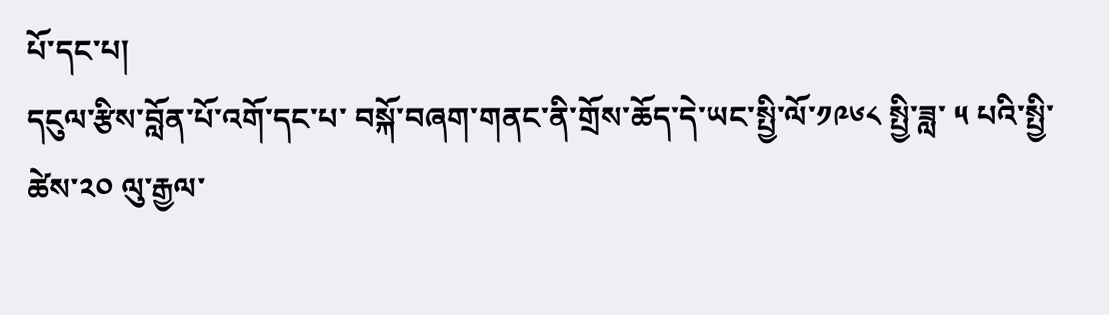པོ་དང་པ།
དངུལ་རྩིས་བློན་པོ་འགོ་དང་པ་ བསྐོ་བཞག་གནང་ནི་གྲོས་ཆོད་དེ་ཡང་སྤྱི་ལོ་༡༩༦༨ སྤྱི་ཟླ་ ༥ པའི་སྤྱི་ཚེས་༢༠ ལུ་རྒྱལ་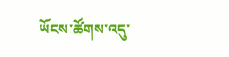ཡོངས་ཚོགས་འདུ་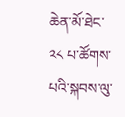ཆེན་མོ་ཐེང་ ༢༨ པ་ཚོགས་པའི་སྐབས་ལུ་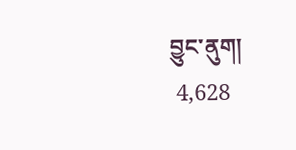བྱུང་ནུག།
 4,628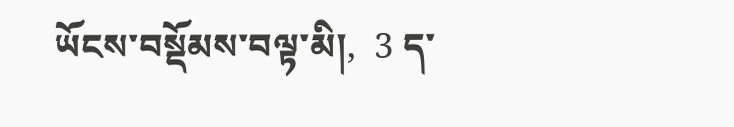ཡོངས་བསྡོམས་བལྟ་མི།,  3 ད་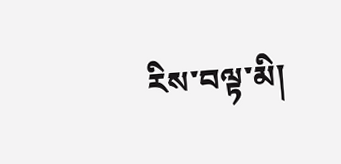རིས་བལྟ་མི།